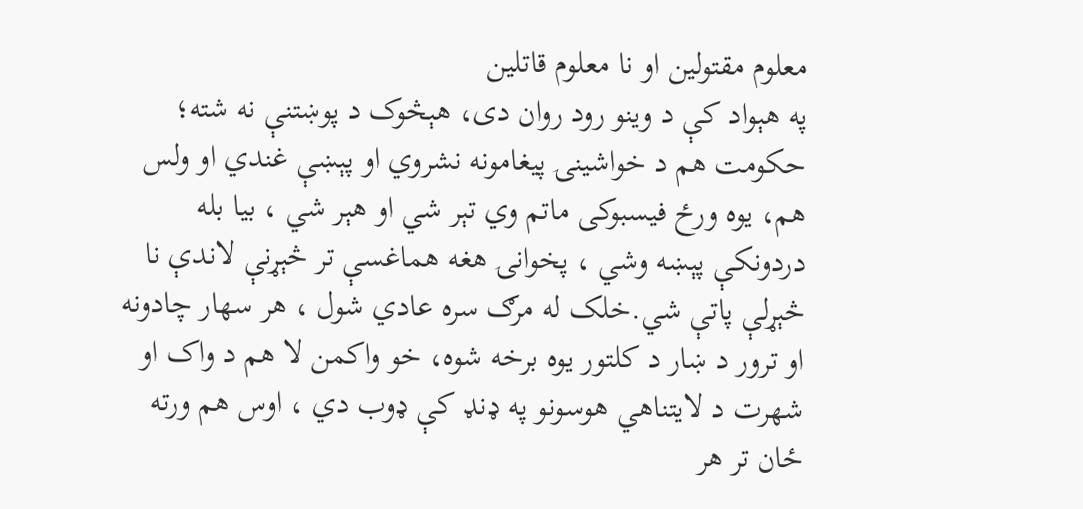معلوم مقتولین او نا معلوم قاتلین
په هېواد کې د وینو رود روان دی، هېڅوک د پوښتنې نه شته؛ حکومت هم د خواشینۍ پیغامونه نشروي او پېښې غندي او ولس هم، یوه ورځ فیسبوکی ماتم وي تېر شي او هېر شي ، بیا بله دردونکې پېښه وشي ، پخوانۍ هغه هماغسې تر څېړنې لاندې نا څېړلې پاتې شي.خلک له مرګ سره عادي شول ، هر سهار چادونه او ترور د ښار د کلتور یوه برخه شوه، خو واکمن لا هم د واک او شهرت د لایتناهي هوسونو په ډنډ کې ډوب دي ، اوس هم ورته ځان تر هر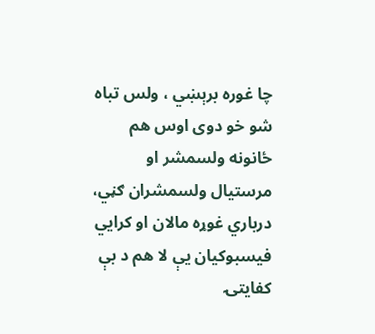چا غوره برېښي ، ولس تباه شو خو دوی اوس هم ځانونه ولسمشر او مرستیال ولسمشران ګڼي، درباري غوړه مالان او کرایي فیسبوکیان یې لا هم د بې کفایتۍ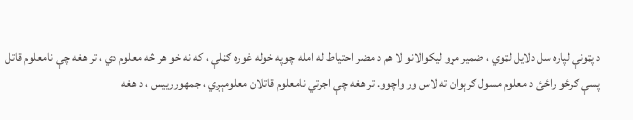د پټونې لپاره سل دلایل لټوي ، ضمیر مړو لیکوالانو لا هم د مضر احتیاط له امله چوپه خوله غوره ګڼلې ، که نه خو هر څه معلوم دي ، تر هغه چې نامعلوم قاتل پسې ګرځو راځئ د معلوم مسول ګرېوان ته لاس ور واچوو. تر هغه چې اجرتي نامعلوم قاتلان معلومېږي ، جمهوررییس ، د هغه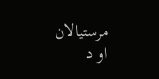مرستیالان او د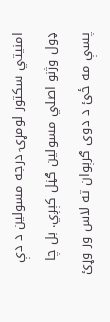امنیتي سکتور لومړۍ درجه مسولین د دې ډول وژنو اصلي مسولین ګڼل کېږي. بل چا پسې مه ځئ د دوی ګرېوان ته لاس ور وړئ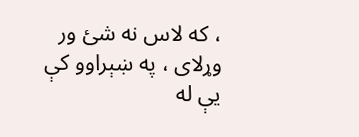، که لاس نه شئ ور وړلای ، په ښېراوو کې یې له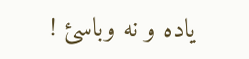یاده و نه وباسئ !